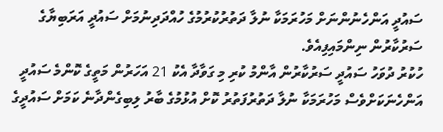ސައުދީ އަންހެނުންނަށް މަހުރަމަކާ ނުލާ ދަތުރުކުރުމުގެ ހުއްދަދިނުމަށް ސައުދީ އަރަބިޔާގެ ސަރުކާރުން ނިންމައިފިއެވެ.
ހުކުރު ދުވަހު ސައުދީ ސަރުކާރުން އާންމު ކުރި މި ގަވާދާ އެކު 21 އަހަރުން މަތީގެ ކޮންމެ ސައުދީ އަންހެނަކަށްވެސް މަހުރަމަކާ ނުލާ ދަތުރުފަތުރު ކޮށް އުޅުމުގެ ބާރު ލިބިގެންދާނެ ކަމަށް ސައުދީގެ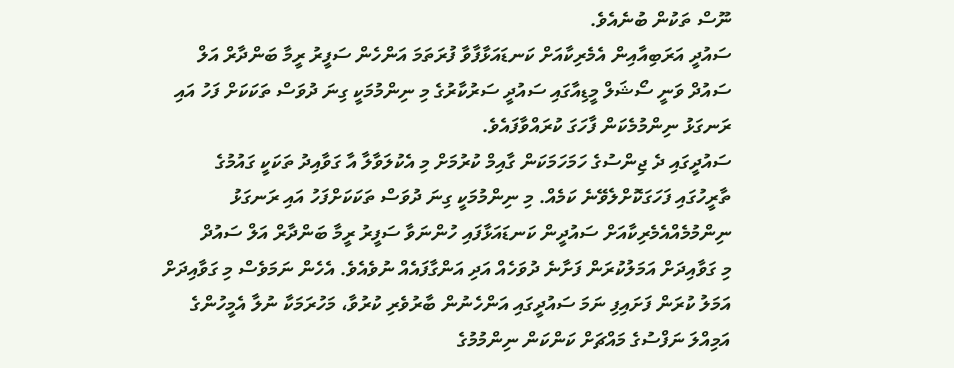ނޫސް ތަކުން ބުނެއެވެ.
ސައުދީ އަރަބިއާއިން އެމެރިކާއަށް ކަނޑައަޅާފާވާ ފުރަތަމަ އަންހެން ސަފީރު ރީމާ ބަންދާރް އަލް ސައުދް ވަނީ ސޯޝަލް މީޑިއާގައި ސައުދީ ސަރުކާރުގެ މި ނިންމުމަކީ ގިނަ ދުވަސް ތަކަކަށް ފަހު އައި ރަނގަޅު ނިންމުމެކަން ފާހަގަ ކުރައްވާފައެވެ.
ސައުދީގައި ދެ ޖިންސުގެ ހަމަހަމަކަން ގާއިމް ކުރުމަށް މި އެކުލަވާލާ އާ ގަވާއިދު ތަކަކީ ގައުމުގެ ތާރީހުގައި ފަހަގަކޮށްލެވޭނެ ކަމެއް. މި ނިންމުމަކީ ގިނަ ދުވަސް ތަކަކަށްފަހު އައި ރަނގަޅު ނިންމުމެއްއެމެރިކާއަށް ސައުދީން ކަނޑައަޅާފައި ހުންނަވާ ސަފީރު ރީމާ ބަންދާރް އަލް ސައުދް
މި ގަވާއިދަށް އަމަލުކުރަން ފަށާނެ ދުވަހެއް އަދި އަންގާފައެއް ނުވެއެވެ. އެހެން ނަމަވެސް މި ގަވާއިދަށް އަމަލު ކުރަން ފަށައިފި ނަމަ ސައުދީގައި އަންހެނުން ބާރުވެރި ކުރުވާ، މަހުރަމަކާ ނުލާ އެމީހުންގެ އަމިއްލަ ނަފްސުގެ މައްޗަށް ކަންކަން ނިންމުމުގެ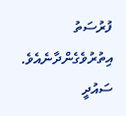ފުރުސަތު އިތުރުވެގެންދާނެއެވެ.
ސައުދީ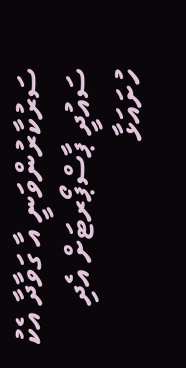ސަރުކާރުންވަނީ އާ ގަވާދާ އެކު ސައުދީ ޕާސްޕޯރޓަށް އެދި ހުށައަޅާ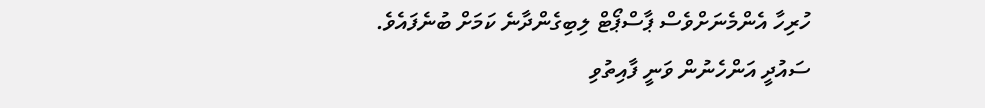ހުރިހާ އެންމެނަށްވެސް ޕާސްޕޯޓް ލިބިގެންދާނެ ކަމަށް ބުނެފައެވެ.
ސައުދީ އަންހެނުން ވަނީ ފާއިތުވި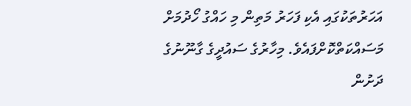އަހަރުތަކުގައި އެކި ފަހަރު މަތިން މި ހައްގު ހޯދުމަށް މަސައްކަތްކޮށްފައެވެ. މިހާރުގެ ސައުދީގެ ގާނޫނުގެ ދަށުން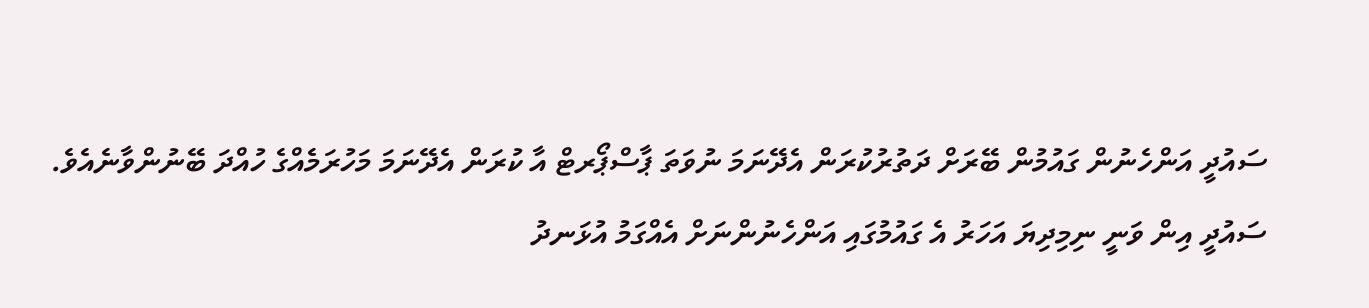ސައުދީ އަންހެނުން ގައުމުން ބޭރަށް ދަތުރުކުރަން އެދޭނަމަ ނުވަތަ ޕާސްޕޯރޓް އާ ކުރަން އެދޭނަމަ މަހުރަމެއްގެ ހުއްދަ ބޭނުންވާނެއެވެ.
ސައުދީ އިން ވަނީ ނިމިދިޔަ އަހަރު އެ ގައުމުގައި އަންހެނުންނަށް އެއްގަމު އުޅަނދު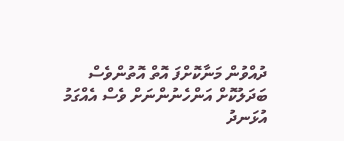ދުއްވުން މަނާކޮށްފަ އޮތް އޮތުންވެސް ބަދަލުކޮށް އަންހެނުންނަށް ވެސް އެއްގަމު އުޅަނދު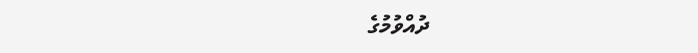ދުއްވުމުގެ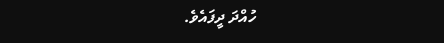ހުއްދަ ދީފައެވެ.